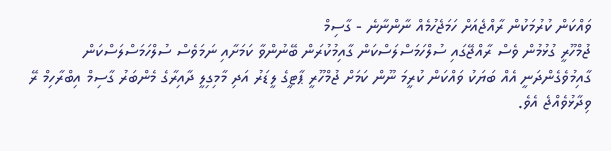ވައްކަން ކުރުމަކުން ރާއްޖެއަށް ހަމަޖެހުމެއް ނާންނާނެ - ގާސިމް
ޖުމްހޫރީ ގުޅުމުން ވެސް ރާއްޖޭގައި ސުލްހަމަސްލަސްކަން ގާއިމުކުރަން ބޭނުންވާ ކަމަށާއި ނަމަވެސް ސުލްހަމަސްލަސްކަން ގާއިމުވެގެންދަނީ އެއް ބަޔަކު ވައްކަން ކުރީމަ ނޫން ކަމަށް ޖުމްހޫރީ ޕާޓީގެ ލީޑަރު އަދި މާމިގިލީ ދާއިރާގެ މެންބަރު ގާސިމް އިބްރާހިމް ރޭ ވިދާޅުވެއްޖެ އެވެ.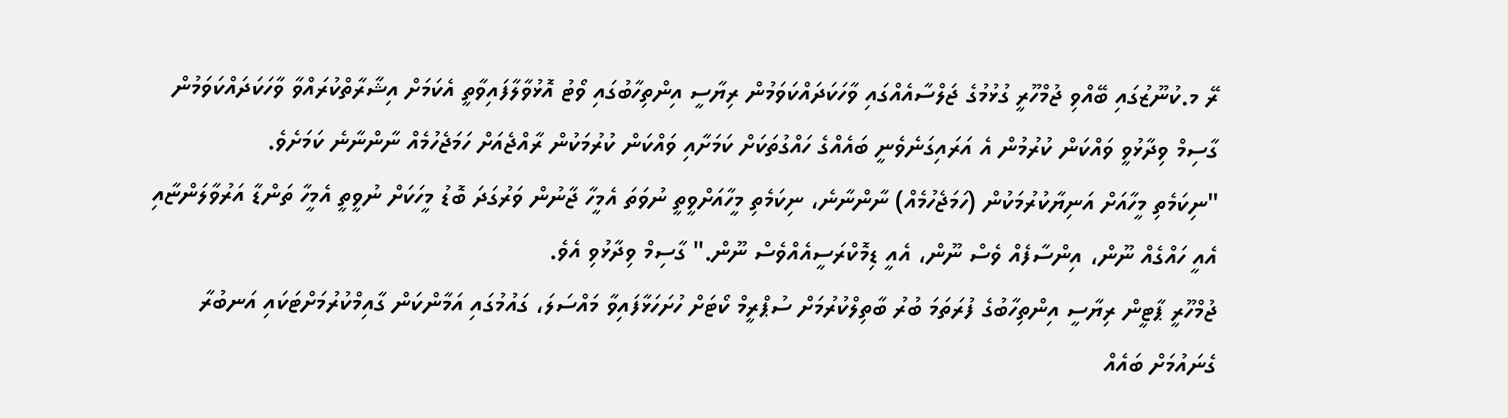ރޭ މ.ކުނޫޒުގައި ބޭއްވި ޖުމްހޫރީ ގުޅުމުގެ ޖަލްސާއެއްގައި ވާހަކަދައްކަވަމުން ރިޔާސީ އިންތިހާބުގައި ވޯޓު އޮޅުވާލާފައިވާތީ އެކަމަށް އިޝާރާތްކުރައްވާ ވާހަކަދައްކަވަމުން ގާސިމް ވިދާޅުވީ ވައްކަން ކުރުމުން އެ އަރައިގަނެވެނީ ބައެއްގެ ހައްގުތަކަށް ކަމަށާއި ވައްކަން ކުރުމަކުން ރާއްޖެއަށް ހަމަޖެހުމެއް ނާންނާނެ ކަމަށެވެ.
"ނިކަމެތި މީހާއަށް އަނިޔާކުރުމަކުން (ހަމަޖެހުމެއް) ނާންނާނެ، ނިކަމެތި މީހާއަށްވީތީ ނުވަތަ އެމީހާ ޖާނުން ވަރުގަދަ ބޮޑު މީހަކަށް ނުވީތީ އެމީހާ ތަންޑާ އަރުވާލަންޏާއި އެއީ ހައްގެއް ނޫން، އިންސާފެއް ވެސް ނޫން، އެއީ ޑިމޮކްރަސީއެއްވެސް ނޫން." ގާސިމް ވިދާޅުވި އެވެ.
ޖުމްހޫރީ ޕާޓީން ރިޔާސީ އިންތިހާބުގެ ފުރަތަމަ ބުރު ބާތިލްކުރުމަށް ސުޕްރީމް ކޯޓަށް ހުށަހަޅާފައިވާ މައްސަލަ، ގައުމުގައި އަމާންކަން ގާއިމްކުރުމަށްޓަކައި އަނބުރާ ގެނައުމަށް ބައެއް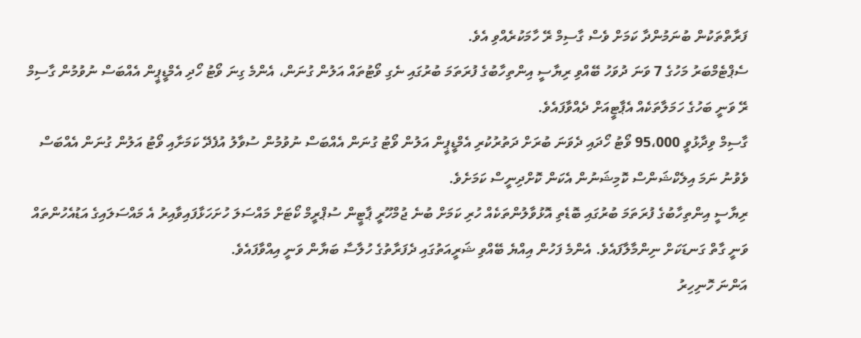ފަރާތްތަކުން ބުނަމުންދާ ކަމަށް ވެސް ގާސިމް ރޭ ހާމަކުރެއްވި އެވެ.
ސެޕްޓެމްބަރު މަހުގެ 7 ވަނަ ދުވަހު ބޭއްވި ރިޔާސީ އިންތިހާބުގެ ފުރަތަމަ ބުރުގައި ނެގި ވޯޓުތައް އަލުން ގުނަން، އެންމެ ގިނަ ވޯޓު ހޯދި އެމްޑީޕީން އެއްބަސް ނުވުމުން ގާސިމް ރޭ ވަނީ ބަހުގެ ހަމަލާތަކެއް އެޕާޓީއަށް ދެއްވާފައެވެ.
ގާސިމް ވިދާޅުވީ 95،000 ވޯޓު ހޯދައި ދެވަނަ ބުރަށް ދަތުރުކުރި އެމްޑީޕީން އަލުން ވޯޓު ގުނަން އެއްބަސް ނުވުމުން ސުވާލު އުފެދޭ ކަމަށާއި ވޯޓު އަލުން ގުނަން އެއްބަސް ވެވުނު ނަމަ އިލެކްޝަންސް ކޮމިޝަނުން އެކަން ކޮށްދިނީސް ކަމަށެވެ.
ރިޔާސީ އިންތިހާބުގެ ފުރަތަމަ ބުރުގައި ބޮޑެތި އޮޅުވާލުންތަކެއް ހުރި ކަމަށް ބުނެ ޖުމްހޫރީ ޕާޓީން ސުޕްރީމް ކޯޓަށް މައްސަލަ ހުށަހަޅާފައިވާއިރު އެ މައްސަލައިގެ އަޑުއެހުންތައް ވަނީ ގާތް ގަނޑަކަށް ނިންމާލާފައެވެ. އެންމެ ފަހުން އިއްޔެ ބޭއްވި ޝަރީއަތުގައި ދެފަރާތުގެ ހުލާސާ ބަޔާން ވަނީ އިއްވާފައެވެ.
އަންނަ ހޮނިހިރު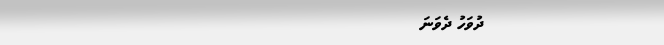ދުވަހު ދެވަނަ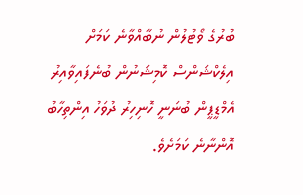ބުރުގެ ވޯޓުލުން ނުބާއްވާނެ ކަމަށް އިލެކްޝަންސް ކޮމިޝަނުން ބުނެފައިވާއިރު އެމްޑީޕީން ބުނަނީ ހޮނިހިރު ދުވަހު އިންތިހާބު އޮންނާނެ ކަމަށެވެ.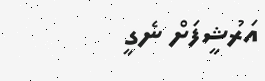އަރުޝީފަށް ނެގީ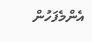އެންމެފަހުން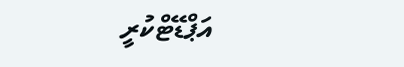އަޕްޑޭޓްކުރީ